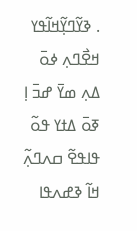. ߢߌ߬ߣߌ߲߬ߞߊ߬ߟߌ ߞߐ߯ߣߍ߲ ߦߋ߫ ߡߍ߲ ߘߌ߫ ߝߏ߫ ߊ߲ ߧߋ߫ ߡߙߌ ߟߋ߬ ߟߊߟߐ߬ ߛߍߣߍ߲߬ ߞߊ߬ ߢߝߍߟߊ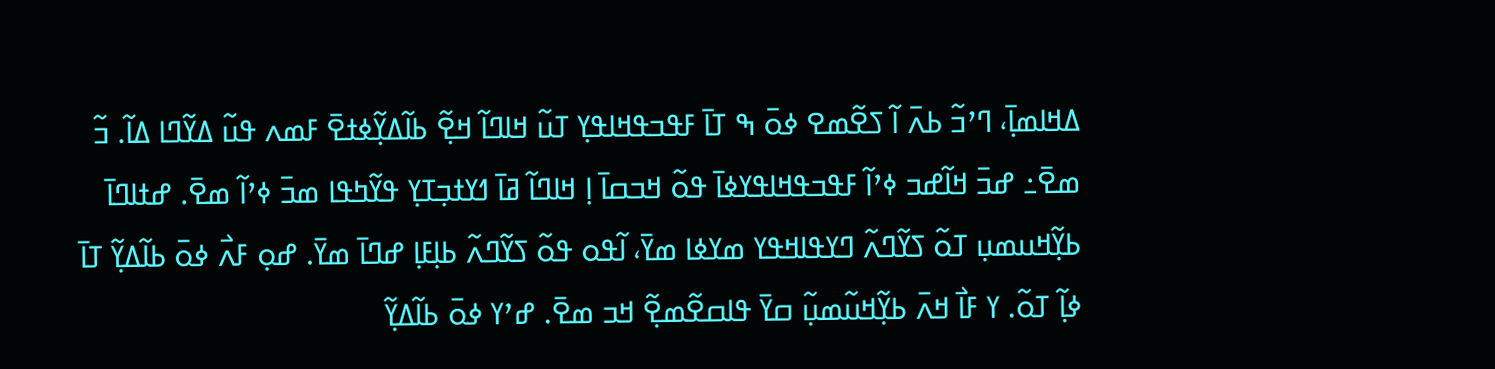ߡߞߊߘߊ߲߫، ߣߴߏ߬ ߕߍ߫ ߊ߬ ߖߐ߬ߘߐ ߦߋ߫ ߒ ߠߊ߫ ߓߟߏߟߞߊߟߌ߲ ߠߎ߬ ߞߊߣߊ߬ ߞߐ߲߬ ߕߊ߬ߡߌ߲߬ߦߙߐ߫ ߓߘߍ ߟߎ߬ ߡߌ߬ߣߊ ߡߊ߬. ߏ߬ ߘߐ߫߸ ߝߏ߫ ߞߊ߬ߝߏ ߦߴߊ߬ ߓߟߏߟߞߊߟߌߦߊ߫ ߟߋ߬ ߞߏߛߊ߫ ߊ߲ ߞߊߣߊ߬ ߥߊ߫ ߗߌߙߏ߲ߠߌ߲ ߟߌ߬ߤߟߊ ߘߏ߫ ߦߴߊ߬ ߘߐ߫. ߝߙߊߣߊ߫ ߕߌ߲߬ߞߎߘߎ߲ ߠߋ߬ ߖߌ߬ߣߍ߬ ߣߌߟߊߞߟߌ ߘߌߦߊ ߘߌ߫، ߊ߬ߟߋ ߟߋ߬ ߖߌ߬ߣߍ߬ ߕߊ߲ߓߊ߲ ߝߣߊ߫ ߘߌ߫. ߝߋ߲ ߓߍ߯ ߦߋ߫ ߕߊ߬ߡߌ߲߬ ߠߊ߫ ߦߊ߲߬ ߠߋ߬. ߌ ߓߊ߯ ߞߍ߫ ߕߌ߲߬ߞߎ߬ߘߎ߲߬ ߛߌ߫ ߟߊߛߐ߬ߘߐ߲߬ ߞߏ ߘߐ߫. ߝߴߌ ߦߋ߫ ߕߊ߬ߡߌ߲߬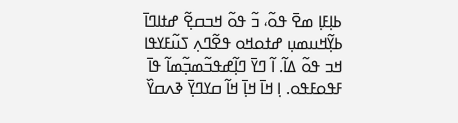ߕߊ߲ߓߊ߲ ߘߐ߫ ߟߋ߬، ߏ߬ ߟߋ߬ ߞߏߛߐ߲߬ ߝߙߊߣߊ߫ ߕߌ߲߬ߞߎߘߎ߲ ߝߙߋߞߋ ߟߐ߬ߣߍ߲ ߖߎ߬ߓߌߟߊ ߞߏ ߟߋ߬ ߡߊ߬. ߊ߬ ߣߌ߫ ߣߊ߲߬ߝߟߏ߬ߘߏ߲߬ߘߊ߬ ߟߊ߫ ߓߟߋߓߟߋ. ߊ߲ ߞߊ߫ ߞߊ߲߫ ߞߊ߬ ߛߌߣߌ߲߫ ߢߍߛߌ߰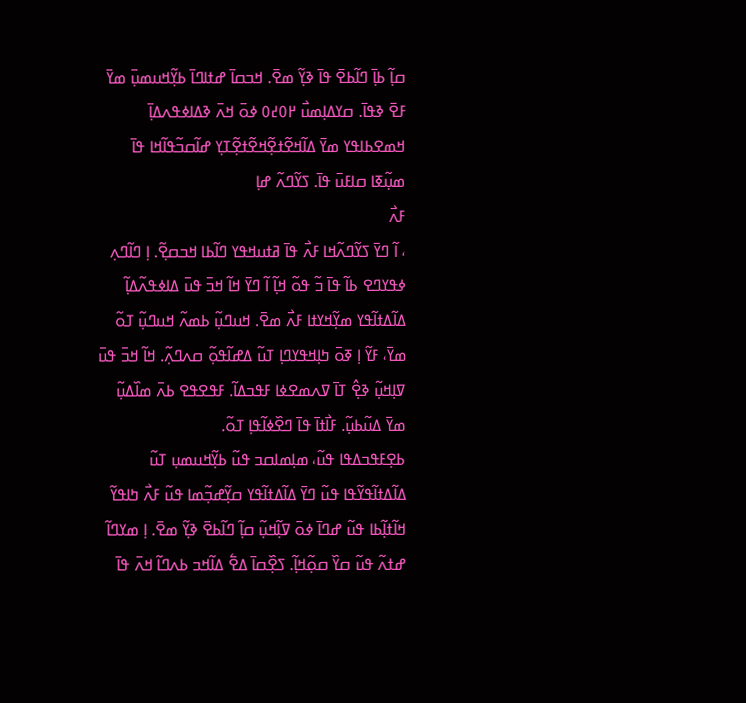ߛߊ߲߬ ߕߊ߲߫ ߣߊ߬ߕߐ߫ ߟߊ߫ ߢߌ߲߬ ߘߐ߫. ߞߏߛߊ߫ ߝߙߊߣߊ߫ ߕߌ߲߬ߞߎߘߎ߲߫ ߘߌ߫ ߓߐ߫ ߢߟߊ߫. ߛߌߡߊ߲ߘߎ߯ ߂߀߄߀ ߦߋ߫ ߞߍ߫ ߢߡߊߦߟߍߡߊ߲߫ ߞߘߐߕߊߟߌ ߘߌ߫ ߡߊ߬ߞߐ߬ߙߐ߲߬ߞߐ߬ߙߐ߲߬ߠߌ߲ ߝߊ߬ߛߏ߬ߟߊ߬ߞߊ ߟߊ߫ ߘߎ߲߬ߧߊ ߛߊߓߎ߫ ߟߊ߫. ߖߌ߬ߣߍ߬ ߝߊ߲
ߓߍ߯
، ߊ߬ ߣߌ߫ ߖߌ߬ߣߍ߬ߞߊ ߓߍ߯ ߟߊ߫ ߥߙߎߞߟߌ ߣߊ߬ߕߊ ߞߏߛߐ߲߬. ߊ߲ ߣߊ߬ߣߍ߲ ߦߟߌߣߐ ߕߊ߬ ߟߊ߫ ߏ߬ ߟߋ߬ ߞߊ߲߬ ߊ߬ ߣߌ߫ ߞߊ߬ ߞߏ߫ ߟߎ߫ ߡߊߦߟߍ߬ߡߊ߲߬ ߡߊ߬ߡߙߊ߬ߟߌ ߘߌ߲߬ߞߌߙߊ ߓߍ߯ ߘߐ߫. ߞߎߣߎ߲߬ ߕߘߍ߬ ߞߎߣߎ߲߬ ߠߋ߬ ߘߌ߫، ߓߌ߬ ߊ߲ ߧߋ߫ ߤߊ߲ߞߟߌߣߊ߲ ߠߎ߬ ߡߝߊ߬ߟߋ߲߬ ߛߍߣߍ߲߬. ߞߊ߬ ߞߏ߫ ߟߎ߫ ߜߊ߲ߞߎ߲߬ ߢߐ߲߮ ߠߊ߫ ߜߍߘߐߦߊ ߓߟߏߡߊ߬. ߓߟߐߟߐ ߕߍ߫ ߘߊ߰ߡߎ߲߬ ߘߌ߫ ߡߎ߬ߕߎ߲߬. ߓߊ߯ߙߊ߫ ߟߊ߫ ߣߐ߰ߦߊ߬ߟߊ߲ ߠߋ߬.
ߕߐ߲ߓߟߏߡߟߊ ߟߎ߬، ߘߊ߲ߘߊߛߏ ߟߎ߬ ߕߌ߲߬ߞߎߘߎ߲ ߠߎ߬ ߡߊ߬ߡߙߊ߬ߟߌ߬ߟߊ ߟߎ߬ ߣߌ߫ ߡߊ߬ߡߙߊ߬ߟߌ ߛߌ߲߬ߝߏ߲߬ߘߊ ߟߎ߬ ߓߍ߯ ߤߊߟߌ߬ ߞߊ߬ߙߊ߲߬ߕߊ ߟߎ߬ ߝߣߊ߫ ߦߋ߫ ߜߊ߲߬ߞߎ߲߬ ߛߊ߲߬ ߣߊ߬ߕߐ߫ ߢߌ߲߬ ߘߐ߫. ߊ߲ ߘߌߣߊ߬ ߝߙߍ߬ ߟߎ߬ ߛߌ߰ ߛߋ߲߬ߞߊ߲߬. ߖߐ߲߰ߛߊ߫ ߡߐ߱ ߡߊ߬ߞߏ ߕߍߣߊ߬ ߞߍ߫ ߟߊ߫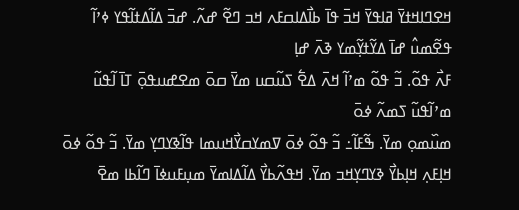ߞߐߣߊߞߙߌ߫ ߥߊߟߌ߫ ߞߏ߫ ߟߊ߫ ߕߊ߯ߡߊߛߓߍ ߞߏ ߣߐ߬ ߝߍ߬. ߝߏ߫ ߡߊ߬ߡߙߊ߬ߟߌ ߦߴߊ߬ ߟߐ߬ߘߎ߮ ߝߊ߫ ߡߌ߬ߙߌ߲߬ߘߌ ߢߍ߫ ߝߊ߲
ߓߍ߯ ߟߋ߬. ߏ߬ ߟߋ߬ ߘߴߊ߬ ߞߍ߫ ߡߐ߱ ߖߎ߬ߛߎ ߘߌ߫ ߛߋ߫ ߘߐߝߎߟߋ߲߫ ߠߊ߫ ߊ߬ߟߎ߬ ߘߴߊ߬ߟߎ߬ ߖߘߍ߬ ߦߋ߫
ߘߎ߰ߘߋ߲ ߘߌ߫. ߒ߬ߓߊ߬߸ ߏ߬ ߟߋ߬ ߦߋ߫ ߜߘߌߛߌ߯ߞߎߘߊ ߟߊ߬ߢߌߣߌ߲ ߘߌ߫. ߏ߬ ߟߋ߬ ߦߋ߫ ߞߊ߲ߓߍ߲ ߞߊ߲ߕߌ߯ ߢߌߣߌ߲ߞߏ ߘߌ߫. ߞߟߍ߬ߕߌ߯ ߡߊ߬ߡߊߘߌ߫ ߘߎ߲ߓߎߦߊ߫ ߣߊ߬ߕߊ ߘߐ߫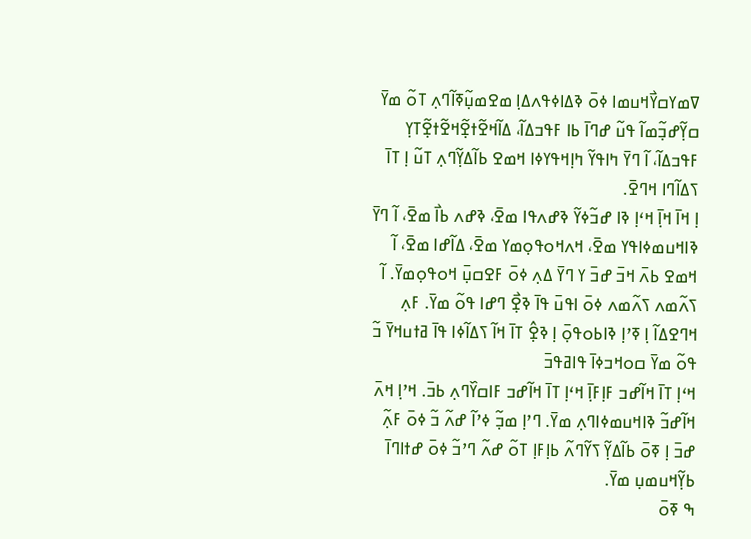ߜߘߌߛߌ߯ߞߎߘߊ ߦߋ߫ ߢߡߊߦߟߍߡߊ߲ ߘߐߘߎ߲߬ߧߊ߬ߣߍ߲ ߠߋ߬ ߘߌ߫ ߛߌ߲߬ߝߏ߲߬ߘߊ߬ ߟߎ߬ ߝߣߊ߫ ߕߊ ߓߟߏߡߊ߬، ߡߊ߬ߞߐ߬ߙߐ߲߬ߞߐ߬ߙߐ߲߬ߠߌ߲ ߓߟߏߡߊ߬، ߊ߬ ߣߌ߫ ߤߊߟߌ߬ ߤߊ߲ߞߟߌߦߊ ߞߘߐ ߕߊ߬ߡߌ߲߬ߣߍ߲ ߠߎ߬ ߊ߲ ߠߊ߫ ߖߡߊ߬ߣߊ ߞߣߐ߫.
ߊ߲ ߞߊ߫ ߞߊ߲߫ ߞߵߊ߲ ߢߊ ߝߏ߬ߦߌ߬ ߢߝߍߟߊ ߘߐ߫، ߢߝߍ ߕߊ߯ ߘߐ߫، ߊ߬ ߣߌ߫ ߢߊߞߎߘߦߊߟߌ ߘߐ߫، ߞߍߞߋߟߋ߲ߘߌ ߘߐ߫، ߡߊ߬ߝߊ ߘߐ߫، ߊ߬ ߞߘߐ ߕߍ߫ ߞߏ߫ ߝߏ߫ ߌ ߣߌ߫ ߡߍ߲ ߦߋ߫ ߓߐߛߎ߲߫ ߞߋߟߋ߲ߘߌ߫. ߊ߬ ߖߍ߬ߘߍ ߖߍ߬ߘߍ ߦߋ߫ ߊߟߎ߫ ߟߊ߫ ߢߐ߲߯ ߣߝߊ ߟߋ߬ ߘߌ߫. ߓߍ߲
ߞߣߐߡߊ߬ ߊ߲ ߧߴߊ߲ ߢߊߕߋߟߋ߲߫ ߊ߲ ߢߐ߲߮ ߠߊ߫ ߞߊ߬ ߖߡߊ߬ߦߊ ߟߊ߫ ߥߙߎߞߌ߫ ߏ߬ ߟߋ߬ ߘߌ߫ ߛߋߞߏߦߊ߫ ߟߊߥߟߏ߫
ߞߵߊ߲ ߠߊ߫ ߞߊ߬ߝߏ ߓߊ߲ߓߊ߲߫ ߞߵߊ߲ ߠߊ߫ ߞߊ߬ߝߏ ߓߊߛߌ߰ߣߍ߲ ߕߏ߫. ߞߴߊ߲ ߞߍ߫ ߞߊ߬ߝߏ߬ ߢߊߞߎߘߦߊߣߍ߲ ߘߌ߫. ߣߴߊ߲ ߘߏ߲߬ ߦߴߊ߬ ߝߍ߬ ߏ߬ ߦߋ߫ ߓߍ߲߬ ߝߏ߫ ߊ߲ ߧߋ߫ ߕߊ߬ߡߌ߲߬ ߖߌ߬ߣߍ߬ ߕߊ߲ߓߊ߲ ߠߋ߬ ߝߍ߬ ߣߴߏ߬ ߦߋ߫ ߝߙߊߣߊ߫ ߕߌ߲߬ߞߎߘߎ߲ ߘߌ߫.
ߒ ߧߋ߫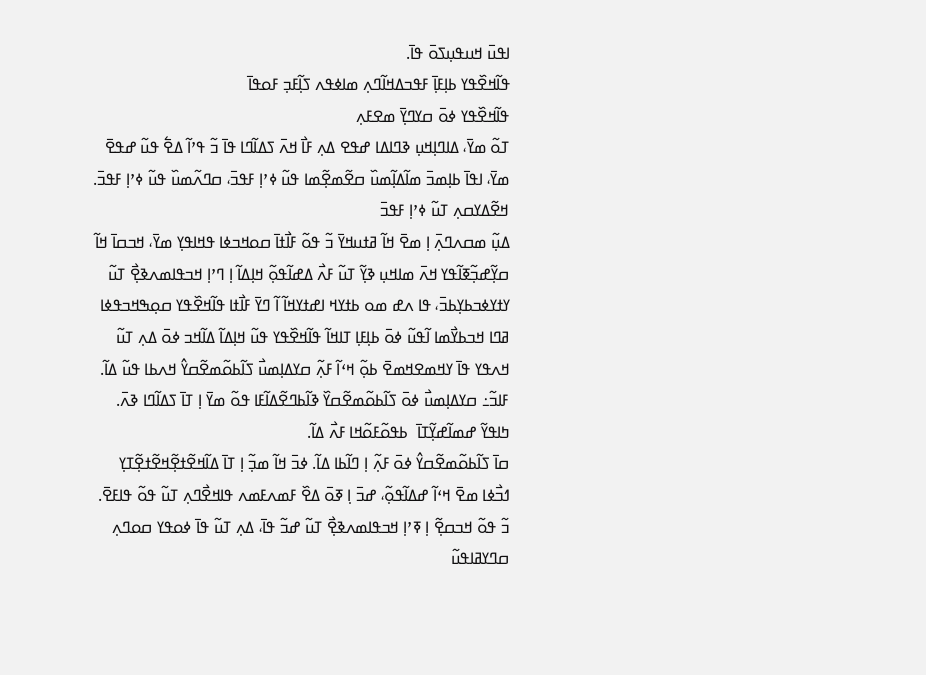ߊߟߎ߫ ߞߎߟߎ߲ߖߋ߫ ߟߊ߫.
ߟߊ߬ߞߐ߰ߟߌ ߕߊ߲ߓߊ߲߫ ߓߟߏߡߞߊ߬ߣߍ߲ ߘߊߦߟߍ ߖߊ߲߬ߓߏ߲ ߓߋߟߊ߫
ߟߊ߬ߞߐ߰ߟߌ ߦߋ߫ ߛߌߣߌ߲߫ ߘߐߓߍ߲
ߠߋ߬ ߘߌ߫، ߡߊߣߊ߲ߞߎ߲ ߢߣߊߡߊ ߝߟߐ ߡߍ߲ ߓߊ߯ ߞߍ߫ ߖߡߊ߬ߣߊ ߟߊ߫ ߏ߬ ߟߴߊ߬ ߡߐ߱ ߟߎ߬ ߝߟߐ߫ ߘߌ߫، ߊߟߊ߫ ߕߊ߲ߘߏ߫ ߘߊ߬ߡߊ߲߬ߘߎ߰ ߛߐ߬ߘߐ߲߬ߘߊ ߟߎ߬ ߦߴߊ߲ ߓߟߏ߫، ߛߣߍ߬ߘߎ߰ ߟߎ߬ ߦߴߊ߲ ߓߟߏ߫. ߞߐ߬ߡߌߛߍ߲ ߠߎ߬ ߦߴߊ߲ ߓߟߏ߫
ߡߎ߲߬ ߘߛߍߣߍ߲߫ ߊ߲ ߘߐ߫ ߞߊ߬ ߥߙߎߞߌ߫ ߏ߬ ߟߋ߬ ߓߊ߯ߙߊ߫ ߛߋߞߏߦߊ ߟߞߊߟߌ߲ ߘߌ߫، ߞߏߛߊ߫ ߞߊ߬ ߛߌ߲߬ߝߏ߲߬ߧߊ߬ߟߌ ߞߍ߫ ߘߊߞߎ߲ ߢߌ߲߬ ߠߎ߬ ߓߍ߯ ߡߝߊ߬ߟߋ߲߬ ߞߊ߲ߡߊ߬ ߊ߲ ߣߴߊ߲ ߞߏߟߊߘߍߢߐ߲߯ ߠߎ߬ ߌߙߌߦߏߕߌ߲ߕߏ߫، ߟߊ ߍߝ ߘߋ ߕߙߌߞ ߊߝߙߌߞߊ߬ ߊ߬ ߣߌ߫ ߓߊ߯ߙߊ ߟߊ߬ߞߐ߰ߟߌ ߛߋ߲ߒߞߏߟߦߊ ߥߣߊ ߞߏߕߌ߯ߘߊ ߊ߬ߟߎ߬ ߦߋ߫ ߕߊ߲ߓߊ߲ ߠߊߞߊ߬ ߟߊ߬ߞߐ߰ߟߌ ߟߎ߬ ߞߊ߲ߡߊ߬ ߡߊ߬ߞߏ ߦߋ߫ ߡߍ߲ ߠߎ߬ ߞߍߟߌ ߟߊ߫ ߌߞߘߐߞߘߐ߫ ߕߋ߲߬ ߞߵߊ߬ ߓߍ߲߬ ߛߌߡߊ߲ߘߎ߯ ߖߊ߬ߕߋ߬ߘߐ߬ߛߌ߮ ߞߍߕߊ ߟߎ߬ ߡߊ߬. ߓߊߏ߬߸ ߛߌߡߊ߲ߘߎ߯ ߦߋ߫ ߖߊ߬ߕߋ߬ߘߐ߬ߛߌ߰ ߢߊ߬ߕߣߐ߬ߡߊ߬ߓߊ ߟߋ߬ ߘߌ߫ ߊ߲ ߠߊ߫ ߖߡߊ߬ߣߊ ߢߍ߫. ߤߊߟߌ߬ ߝߘߊ߬ߝߌ߲߬ߠߊ߫  ߕߟߋ߬ߓߋ߬ߞߊ ߓߍ߯ ߡߊ߬.
ߛߊ߫ ߖߊ߬ߕߋ߬ߘߐ߬ߛߌ߮ ߦߋ߫ ߓߍ߲߬ ߊ߲ ߣߊ߬ߕߊ ߡߊ߬. ߦߏ߫ ߞߊ߬ ߘߏ߲߬ ߊ߲ ߠߊ߫ ߡߊ߬ߞߐ߬ߙߐ߲߬ߞߐ߬ߙߐ߲߬ߠߌ߲ ߗߏ߯ߦߊ ߘߐ߫ ߞߵߊ߬ ߝߡߊ߬ߟߋ߲߬، ߝߏ߫ ߊ߲ ߧߋ߫ ߡߐ߰ ߓߘߍߓߘߍ ߟߊߞߐ߯ߣߍ߲ ߠߎ߬ ߟߋ߬ ߟߊߓߐ߫. ߏ߬ ߟߋ߬ ߞߏߛߐ߲߬ ߊ߲ ߧߴߊ߲ ߞߏߟߊߘߍߢߐ߲߯ ߠߎ߬ ߝߏ߬ ߟߊ߫، ߡߍ߲ ߠߎ߬ ߟߊ߫ ߦߋߟߌ ߛߋߣߍ߲ ߛߣߌߥߊߟߎ߬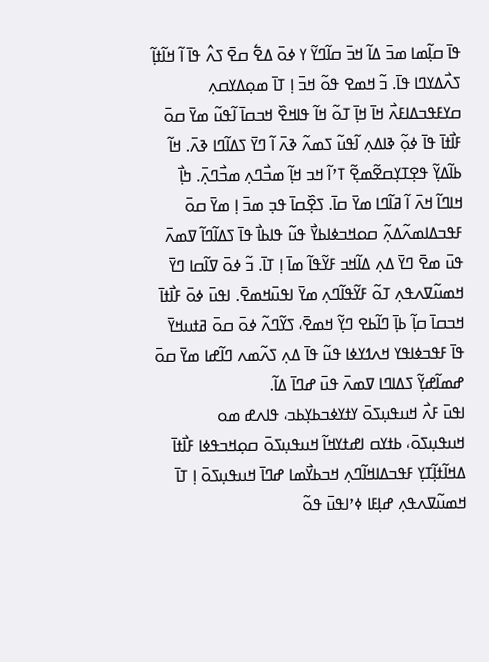ߟߊ߫ ߛߊ߲߬ߘߊ ߘߏ߫ ߡߊ߬ ߞߏ߫ ߛߊ߬ߣߌ߬ ߌ ߦߋ߫ ߡߐ߱ ߛߐ߫ ߖߍ߮ ߟߊ߫ ߊ߬ ߞߊ߬ߙߊ߲߬ ߖߍ߯ߡߌߣߊ ߟߊ߫. ߏ߬ ߞߘߐ ߟߋ߬ ߞߏ߫ ߊ߲ ߠߊ߫ ߘߋ߲ߡߌߛߍ߲ ߛߌߓߟߏߡߊߓߍ߯ ߞߊ߫ ߞߊ߲߫ ߠߋ߬ ߞߊ߬ ߟߊߞߐ߰ ߞߏߛߊ߫ ߊ߬ߟߎ߬ ߘߌ߫ ߛߋ߫ ߓߊ߯ߙߊ߫ ߟߊ߫ ߦߋ߲߬ ߢߊߡߍ߲ ߊ߬ߟߎ߬ ߖߘߍ߬ ߢߍ߫ ߊ߬ ߣߌ߫ ߖߡߊ߬ߣߊ ߢߍ߫. ߞߊ߬ ߕߊ߬ߡߌ߲߬ ߟߐ߲ߠߌ߲ߛߐ߬ߘߐ߲߬ ߠߴߊ߬ ߞߏ ߞߊ߲߬ ߘߏ߯ߣߍ߲ ߘߏ߯ߣߍ߲߫. ߤߊ߲߯ ߞߊߣߊ߬ ߞߍ߫ ߊ߬ ߥߊ߬ߣߊ ߘߌ߫ ߛߊ߫. ߖߐ߲߰ߛߊ߫ ߟߏ߲ ߘߏ߫ ߊ߲ ߘߌ߫ ߛߋ߫ ߓߟߏߡߊߘߍ߬ߡߍ߲߬ ߛߋߞߏߦߊߕߌ߯ ߟߎ߬ ߟߊߕߊ߯ ߟߊ߫ ߖߡߊ߬ߣߊ߬ ߜߘߍ߫ ߟߎ߫ ߘߐ߫ ߣߌ߫ ߡߍ߲ ߡߊ߬ߞߏ ߓߌ߬ߟߊ߬ ߘߊ߫ ߊ߲ ߠߊ߫. ߏ߬ ߦߋ߫ ߜߊ߬ߛߊ ߣߌ߫ ߞߘߎ߬ߜߍߟߍ߲ ߠߋ߬ ߓߌ߬ߟߊ߬ߣߍ߲ ߘߌ߫ ߊߟߎ߫ߞߘߐ߫. ߊߟߎ߫ ߦߋ߫ ߓߊ߯ߙߊ߫ ߞߏߛߊ߫ ߛߊ߲߬ ߕߊ߲߫ ߣߊ߬ߕߐ ߣߌ߲߬ ߞߘߐ߫، ߖߌ߬ߣߍ߬ ߦߋ߫ ߛߋ߫ ߥߙߎߞߌ߫ ߟߊ߫ ߓߟߏߦߊߟߌ ߞߍߗߌߦߊ ߟߎ߬ ߟߊ߫ ߡߍ߲ ߖߍ߬ߘߍ ߣߊ߬ߝߊ ߘߌ߫ ߛߋ߫ ߝߘߊ߬ߝߌ߲߬ ߖߡߊߣߊ ߜߘߍ߫ ߟߎ߫ ߝߣߊ߫ ߡߊ߬.
ߊߟߎ߫ ߓߍ߯ ߞߎߟߎ߲ߖߋ߫ ߌߙߌߦߏߕߌ߲ߕߏ، ߟߊߍߝ ߘߋ ߞߎߟߎ߲ߖߋ߫، ߕߙߌߛ ߊߝߙߌߞߊ߬ ߞߎߟߎ߲ߖߋ߫ ߛߋ߲ߞߏߟߦߊ ߓߊ߯ߙߊ߫ ߡߞߊ߬ߙߊ߲߬ߠߌ߲ ߓߟߏߡߊߞߊ߬ߣߍ߲ ߞߏߕߌ߯ߘߊ ߝߣߊ߫ ߞߎߟߎ߲ߖߋ߫ ߊ߲ ߠߊ߫ ߞߘߎ߬ߜߍߟߍ߲ ߝߊ߲ߓߊ ߦߴߊߟߎ߫ ߟߋ߬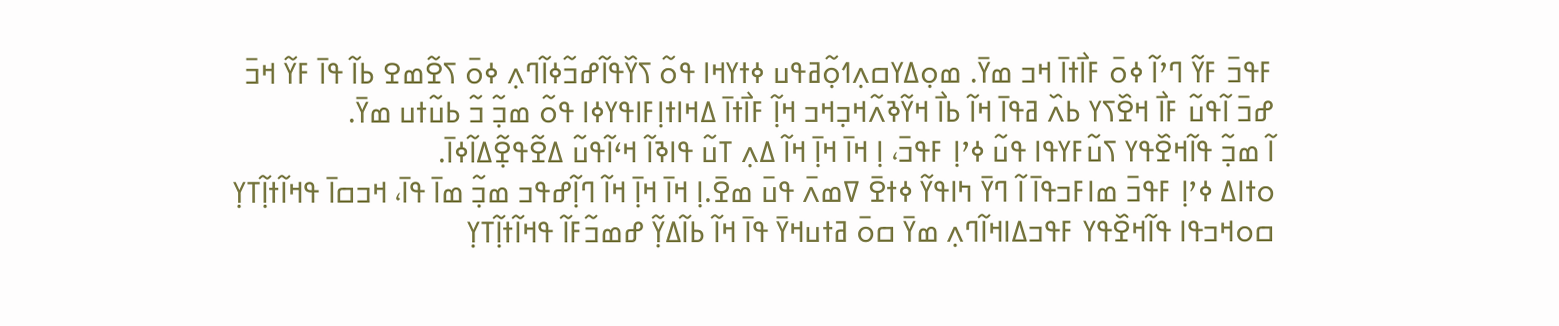ߓߟߏ߫ ߓߌ߬ ߣߴߊ߬ ߦߋ߫ ߓߊ߯ߙߊ߫ ߞߏ ߘߌ߫. ߘߋ߲ߡߌߛߍ߲ߗߋ߲߬ߥߟߎ ߦߙߌߞߊ ߟߋ߬ ߖߌ߰ߟߊ߬ߝߏ߬ߦߊ߬ߣߍ߲ ߦߋ߫ ߖߐ߬ߘߐ ߕߊ߬ ߟߊ߫ ߓߌ߬ ߞߏ߫ ߝߏ߫ ߊ߬ߟߎ߬ ߓߊ߯ ߞߐ߰ߖߌ ߕߍ߰ ߥߟߊ߫ ߞߊ߬ ߕߊ߯ ߞߌ߬ߢߍ߬ߞߏ߲ߞߏ ߞߊ߲߬ ߓߊ߯ߙߊ߫ ߡߞߊߙߊ߲ߓߊߟߌߦߊ ߟߋ߬ ߘߏ߲߬ ߏ߬ ߕߎ߬ߙߎ ߘߌ߫.
ߊ߬ ߘߏ߲߬ ߟߊ߬ߞߐ߰ߟߌ ߖߎ߬ߓߌߟߊ ߟߎ߬ ߦߴߊ߲ ߓߟߏ߫، ߊ߲ ߞߊ߫ ߞߊ߲߫ ߞߊ߬ ߡߍ߲ ߠߎ߬ ߟߊߢߊ߬ ߞߵߊ߬ߟߎ߬ ߡߐ߬ߟߐ߲߬ߡߊ߬ߦߊ߫.
ߋߙߊߡ ߦߴߊ߲ ߓߟߏ߫ ߘߊߓߏߟߊ߫ ߊ߬ ߣߌ߫ ߤߊߟߌ߬ ߦߙߐ߫ ߜߘߍ߫ ߟߎ߫ ߘߐ߫.ߊ߲ ߞߊ߫ ߞߊ߲߫ ߞߊ߬ ߣߊ߲߬ߝߟߏ ߘߏ߲߬ ߘߊ߫ ߟߊ߫، ߞߏߛߊ߫ ߟߞߊ߬ߙߊ߲߬ߠߌ߲ ߛߋߞߏߟߊ ߟߊ߬ߞߐ߰ߟߌ ߓߟߏߡߊߞߊ߬ߣߍ߲ ߘߌ߫ ߛߋ߫ ߥߙߎߞߌ߫ ߟߊ߫ ߞߊ߬ ߕߊ߬ߡߌ߲߬ ߝߘߏ߬ߓߊ߬ ߟߞߊ߬ߙߊ߲߬ߠߌ߲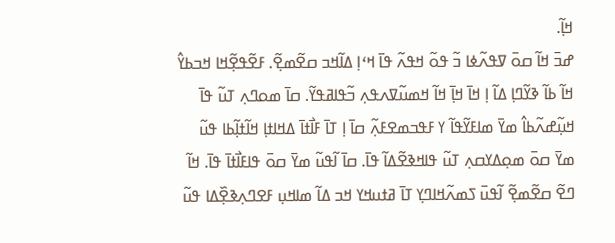ߞߊ߲߬.
ߝߏ߫ ߞߊ߬ ߛߋ߫ ߜߟߍ߬ߦߊ ߏ߬ ߟߋ߬ ߞߟߍ߬ ߟߊ߫ ߞߵߊ߲ ߡߊ߬ߞߏ ߛߐ߬ߘߐ߲߬. ߓߐ߬ߟߐ߲߬ߞߊ ߞߏߕߌ߮ ߞߊ߬ ߕߊ߬ ߢߌ߬ߣߊ߲ ߡߊ߬ ߊ߲ ߞߊ߫ ߞߊ߲߫ ߞߊ߬ ߞߘߎ߬ߜߍߟߍ߲ ߏ߬ߟߊߥߟߌ߬. ߛߊ߫ ߘߋߣߍ߲ ߠߎ߬ ߟߊ߫ ߞߎ߲߬ߝߍ߬ߕߊ߮ ߘߌ߫ ߘߊߓߌ߬ߟߊ߬ ߌ ߓߟߏߘߐߓߍ߲߬ ߛߊ߫ ߊ߲ ߠߊ߫ ߓߊ߯ߙߊ߫ ߡߞߊߙߊ߲ ߞߊ߬ߙߊ߲߬ߕߊ ߟߎ߬ ߘߌ߫ ߛߋ߫ ߘߋ߲ߡߌߛߍ߲ ߠߎ߬ ߟߊߞߢߐ߬ߡߊ߬ ߟߊ߫. ߛߊ߫ ߊ߬ߟߎ߬ ߘߌ߫ ߛߋ߫ ߟߊߓߊ߯ߙߊ߫ ߟߊ߫. ߞߊ߬ ߣߐ߬ ߛߐ߬ߘߐ߲߬ ߊ߬ߟߎ߫ ߖߘߍ߬ߞߊߣߌ߲ ߠߊ߫ ߥߙߎߞߌ ߞߏ ߡߊ߬ ߘߊߞߎ߲ ߓߐߣߍ߲ߢߐ߲߰ߡߊ ߟߎ߬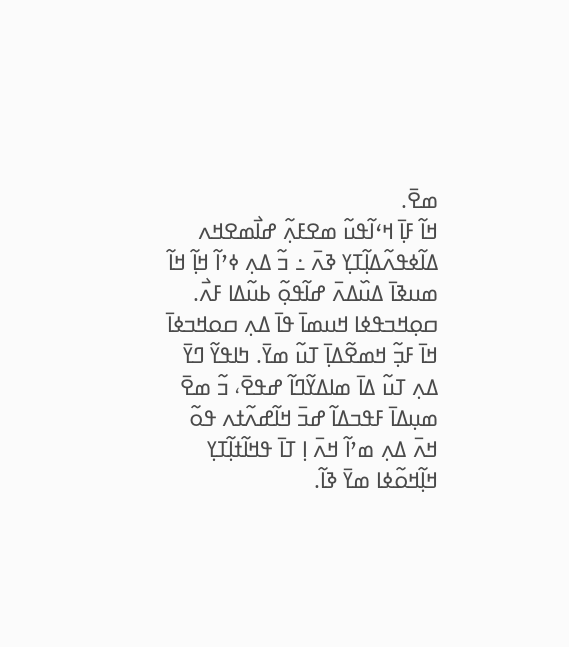ߘߐ߫.
ߞߊ߬ ߓߊ߲߫ ߞߵߊ߬ߟߎ߬ ߘߐߓߍ߲߬ ߝߊ߯ߘߐߞߍ ߡߊ߬ߦߟߍ߬ߡߊ߲߬ߠߌ߲ ߢߍ߫ ߸ ߏ߬ ߡߍ߲ ߦߴߊ߬ ߞߊ߲߬ ߞߊ߬ ߘߎߢߊ߫ ߡߎ߰ߡߍ߫ ߝߊ߬ߟߋ߲߬ ߕߎ߬ߡߊ ߓߍ߯. ߛߋ߲ߞߏߟߦߊ ߞߎߘߊ߫ ߟߊ߫ ߡߍ߲ ߛߋߞߏߦߊ߫ ߞߊ߫ ߓߏ߲߬ ߞߘߐ߬ߡߊ߲߫ ߠߎ߬ ߘߌ߫. ߤߊߟߌ߬ ߣߌ߫ ߡߍ߲ ߠߎ߬ ߡߊ߫ ߘߊߡߌ߬ߣߊ߬ ߝߟߐ߫، ߏ߬ ߘߐ߫ ߘߎ߲ߡߊ߫ ߓߟߏߡߊ߬ ߝߏ߫ ߞߊ߬ߝߍ߬ߙߍ ߟߋ߬ ߞߍ߫ ߡߍ߲ ߘߴߊ߬ ߞߍ߫ ߊ߲ ߠߊ߫ ߟߞߊ߬ߙߊ߲߬ߠߌ߲ ߞߊ߲߬ߞߋ߬ߦߊ ߘߌ߫ ߢߊ߬.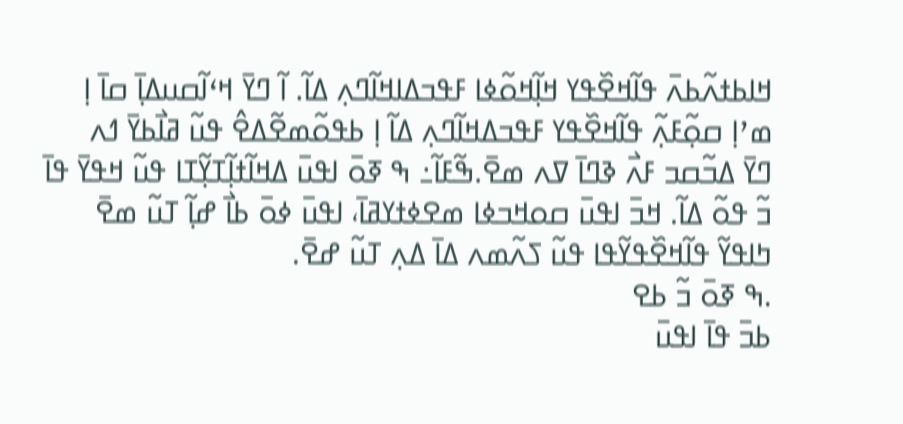ߞߊߕߙߍ߬ߕߍ߫ ߟߊ߬ߞߐ߰ߟߌ ߞߊ߲߬ߞߋ߬ߦߊ ߓߟߏߡߊߞߊ߬ߣߍ߲ ߡߊ߬. ߊ߬ ߣߌ߫ ߞߵߊ߬ߛߎߡߊ߲߫ ߛߊ߫ ߊ߲ ߘߴߊ߲ ߛߋ߲߬ߓߍ߲߬ ߟߊ߬ߞߐ߰ߟߌ ߓߟߏߡߞߊ߬ߣߍ߲ ߡߊ߬ ߊ߲ ߕߟߋ߬ߘߐ߬ߡߐ߮ ߟߎ߬ ߥߊ߯ߕߌ߫ ߗߍ
ߣߌ߫ ߡߏ߬ߛߏ ߓߍ߯ ߢߣߊ߫ ߜߍ ߘߐ߫.ߒ߬ߓߊ߬߸ ߒ ߧߋ߫ ߊߟߎ߫ ߡߞߊ߬ߙߊ߲߬ߠߌ߲߬ߠߊ ߟߎ߬ ߞߟߌ߫ ߟߊ߫ ߏ߬ ߟߋ߬ ߡߊ߬. ߞߏ߫ ߊߟߎ߫ ߛߋߞߏߦߊ ߘߐߦߙߌߥߊ߫، ߊߟߎ߫ ߦߋ߫ ߕߊ߯ ߝߊ߲߬ ߠߎ߬ ߘߐ߫ ߤߊߟߌ߬ ߟߊ߬ߞߐ߰ߟߌ߬ߟߊ ߟߎ߬ ߖߍ߬ߘߍ ߡߊ߫ ߡߍ߲ ߠߎ߬ ߝߐ߫.
.ߒ ߧߋ߫ ߏ߬ ߕߐ
ߕߏ߫ ߟߊ߫ ߊߟߎ߫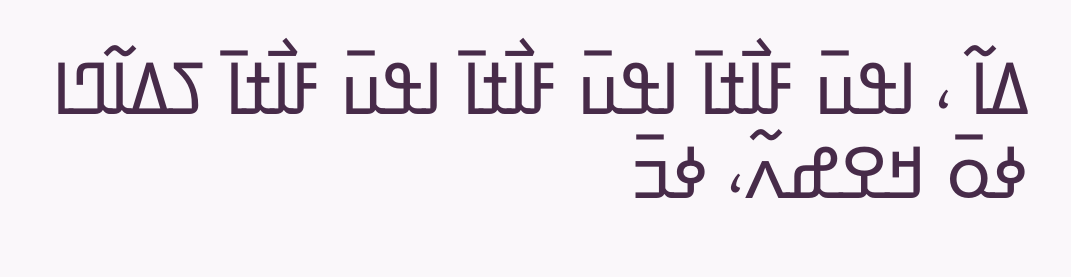ߡߊ߬ ، ߊߟߎ߫ ߓߊ߯ߙߊ߫ ߊߟߎ߫ ߓߊ߯ߙߊ߫ ߊߟߎ߫ ߓߊ߯ߙߊ߫ ߖߡߊ߬ߣߊ ߦߋ߫ ߞߐߝߍ߬، ߦߏ߫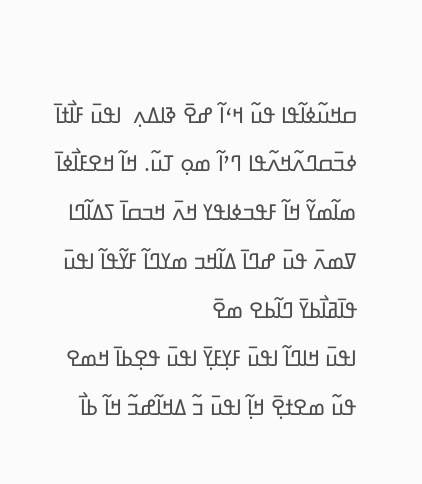ߛߞߎ߬ߦߊ߬ߟߊ ߟߎ߬ ߞߵߊ߬ ߝߐ߫ ߢߊߡߍ߲  ߊߟߎ߫ ߓߊ߯ߙߊ߫ ߦߏ߫ߛߣߍ߬ߞߍ߬ߟߊ ߣߴߊ߬ ߘߋ߲ ߠߎ߬. ߞߊ߬ ߞߐߓߊ߯ߦߊ߫ ߘߊ߬ߘߌ߬ ߞߊ߬ ߓߟߏߦߊߟߌ ߞߍ߫ ߞߏߛߊ߫ ߖߡߊ߬ߣߊ ߜߘߍ߫ ߟߎ߫ ߝߣߊ߫ ߡߊ߬ߞߏ ߘߌߣߊ߬ ߓߌ߬ߟߊ߬ ߊߟߎ߫ ߟߊ߫ߥߊ߯ߕߌ߫ ߣߊ߬ߕߐ ߘߐ߫
ߊߟߎ߫ ߞߊߣߊ߬ ߊߟߎ߫ ߓߌ߲ߓߌ߲߫ ߊߟߎ߫ ߟߐ߲ߕߊ߫ ߞߘߐ ߟߎ߬ ߘߐߙߐ߲߫ ߞߊ߲߬ ߊߟߎ߫ ߏ߬ ߡߞߊ߬ߝߏ߬ ߞߊ߬ ߕߊ߯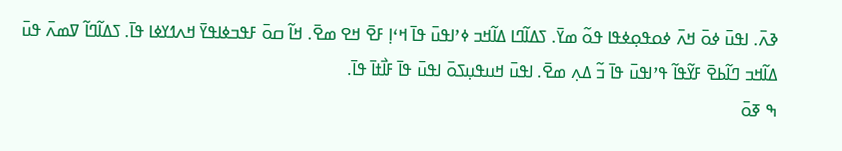ߢߍ߫. ߊߟߎ߫ ߦߋ߫ ߞߍ߫ ߦߋߟߋ߲ߦߟߊ ߟߋ߬ ߘߌ߫. ߖߡߊ߬ߣߊ ߡߊ߬ߞߏ ߦߴߊߟߎ߫ ߟߊ߫ ߞߵߊ߲ ߓߐ߫ ߞߐ ߘߐ߫. ߞߊ߬ ߛߋ߫ ߓߟߏߦߊߟߌ߫ ߞߍߗߌߦߊ ߟߊ߫. ߖߡߊ߬ߣߊ߬ ߜߘߍ߫ ߟߎ߫ ߡߊ߬ߞߏ ߣߊ߬ߕߐ߫ ߓߌ߬ߟߊ߬ ߟߴߊߟߎ߫ ߟߊ߫ ߏ߬ ߡߍ߲ ߘߐ߫. ߊߟߎ߫ ߞߎߟߎ߲ߖߋ߫ ߊߟߎ߫ ߟߊ߫ ߓߊ߯ߙߊ߫ ߟߊ߫.
ߒ ߧߋ߫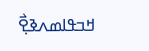ߞߏߟߊߘߍߢߐ߲߯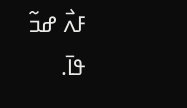ߓߍ߯ ߝߏ߬ ߟߊ߫.